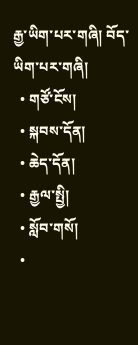རྒྱ་ཡིག་པར་གཞི། བོད་ཡིག་པར་གཞི།
  • གཙོ་ངོས།
  • སྐབས་དོན།
  • ཆེད་དོན།
  • རྒྱལ་སྤྱི།
  • སློབ་གསོ།
  •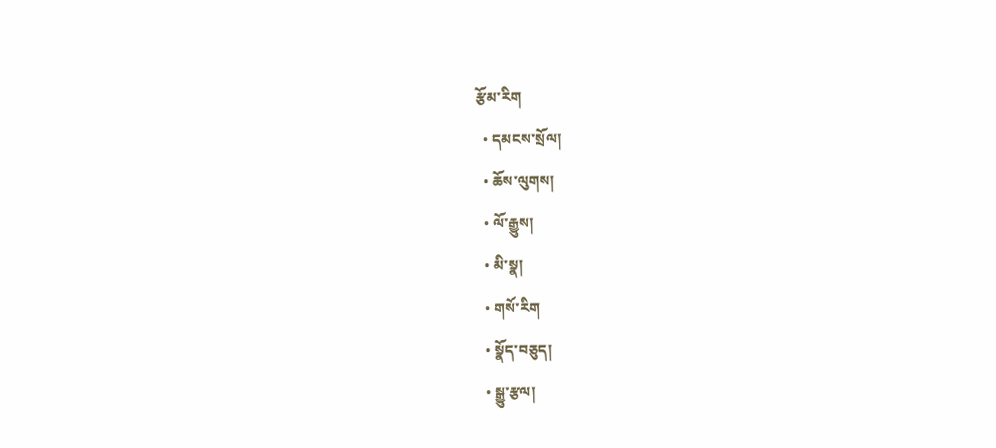རྩོམ་རིག
  • དམངས་སྲོལ།
  • ཆོས་ལུགས།
  • ལོ་རྒྱུས།
  • མི་སྣ།
  • གསོ་རིག
  • སྣོད་བཅུད།
  • སྒྱུ་རྩལ།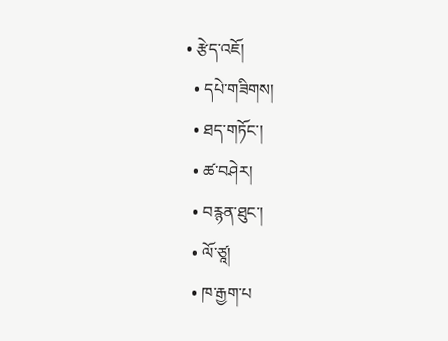• རྩེད་འཇོ།
  • དཔེ་གཟིགས།
  • ཐད་གཏོང་།
  • ཚ་བཤེར།
  • བརྙན་ཐུང་།
  • ལོ་ཙཱ།
  • ཁ་རྒྱག་པ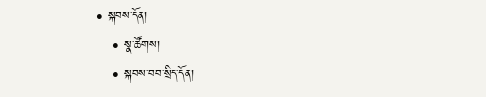• སྐབས་དོན།
    • སྣ་ཚོགས།
    • སྐབས་བབ་སྲིད་དོན།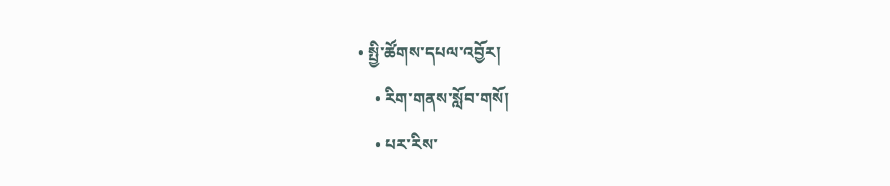• སྤྱི་ཚོགས་དཔལ་འབྱོར།
    • རིག་གནས་སློབ་གསོ།
    • པར་རིས་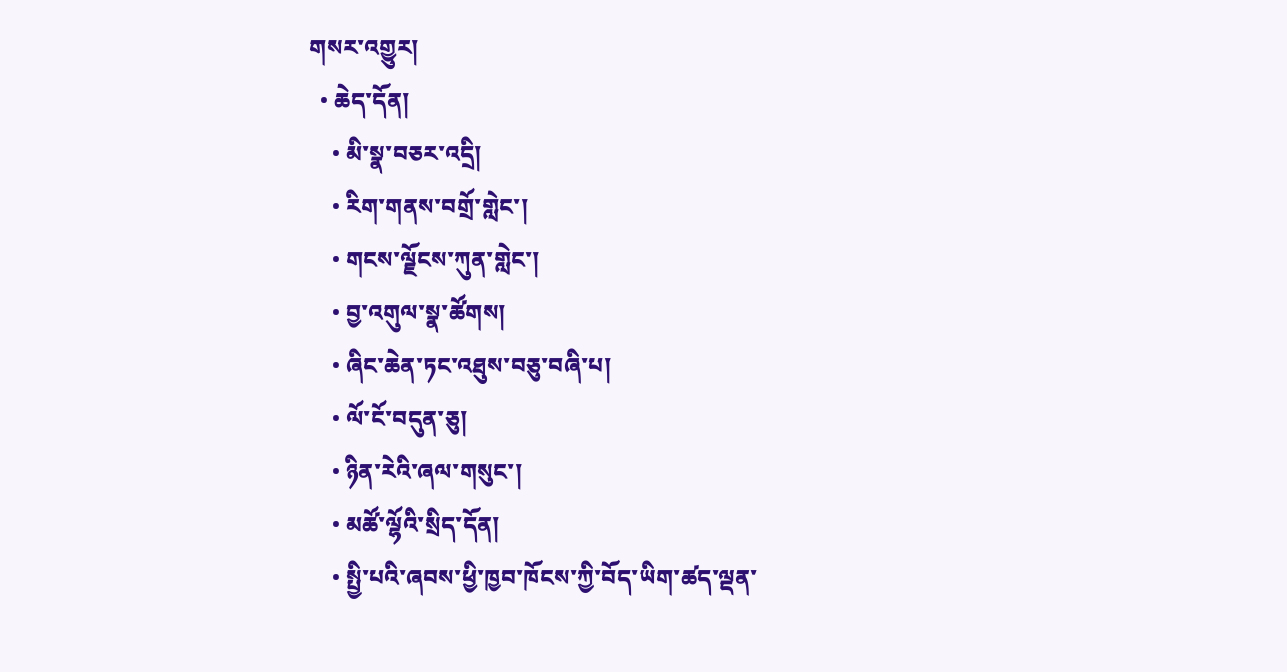གསར་འགྱུར།
  • ཆེད་དོན།
    • མི་སྣ་བཅར་འདྲི།
    • རིག་གནས་བགྲོ་གླེང་།
    • གངས་ལྗོངས་ཀུན་གླེང་།
    • བྱ་འགུལ་སྣ་ཚོགས།
    • ཞིང་ཆེན་ཏང་འཐུས་བཅུ་བཞི་པ།
    • ལོ་ངོ་བདུན་ཅུ།
    • ཉིན་རེའི་ཞལ་གསུང་།
    • མཚོ་ལྷོའི་སྲིད་དོན།
    • སྤྱི་པའི་ཞབས་ཕྱི་ཁྱབ་ཁོངས་ཀྱི་བོད་ཡིག་ཚད་ལྡན་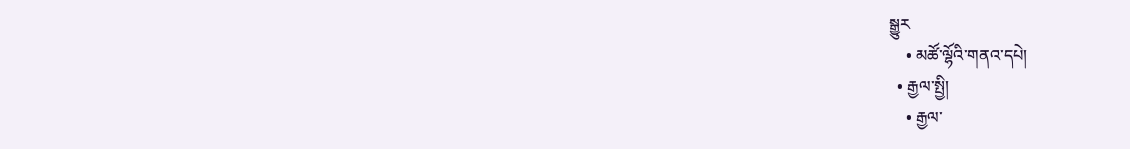སྒྱུར
    • མཚོ་ལྷོའི་གནའ་དཔེ།
  • རྒྱལ་སྤྱི།
    • རྒྱལ་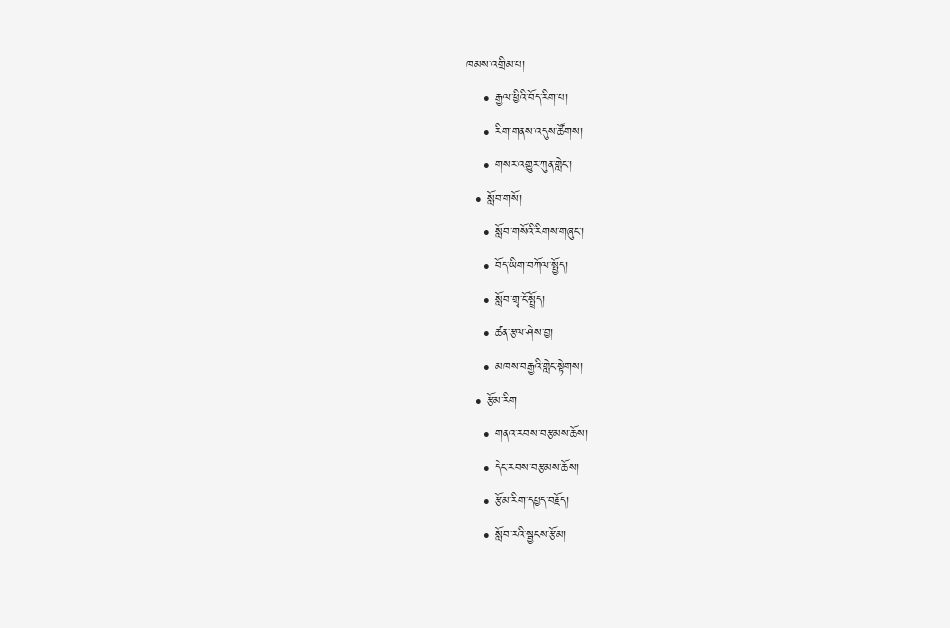ཁམས་འགྲིམ་པ།
    • རྒྱལ་ཕྱིའི་བོད་རིག་པ།
    • རིག་གནས་འདུས་ཚོགས།
    • གསར་འགྱུར་ཀུན་གླེང་།
  • སློབ་གསོ།
    • སློབ་གསོའི་རིགས་གཞུང་།
    • བོད་ཡིག་བཀོལ་སྤྱོད།
    • སློབ་གྲྭ་ངོ་སྤྲོད།
    • ཚན་རྩལ་ཤེས་བྱ།
    • མཁས་བརྒྱའི་གླེང་སྟེགས།
  • རྩོམ་རིག
    • གནའ་རབས་བརྩམས་ཆོས།
    • དེང་རབས་བརྩམས་ཆོས།
    • རྩོམ་རིག་དཔྱད་བརྗོད།
    • སློབ་རའི་སྦྱངས་རྩོམ།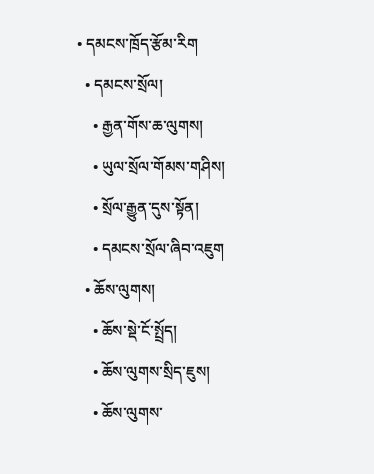• དམངས་ཁྲོད་རྩོམ་རིག
  • དམངས་སྲོལ།
    • རྒྱན་གོས་ཆ་ལུགས།
    • ཡུལ་སྲོལ་གོམས་གཤིས།
    • སྲོལ་རྒྱུན་དུས་སྟོན།
    • དམངས་སྲོལ་ཞིབ་འཇུག
  • ཆོས་ལུགས།
    • ཆོས་སྡེ་ངོ་སྤྲོད།
    • ཆོས་ལུགས་སྲིད་ཇུས།
    • ཆོས་ལུགས་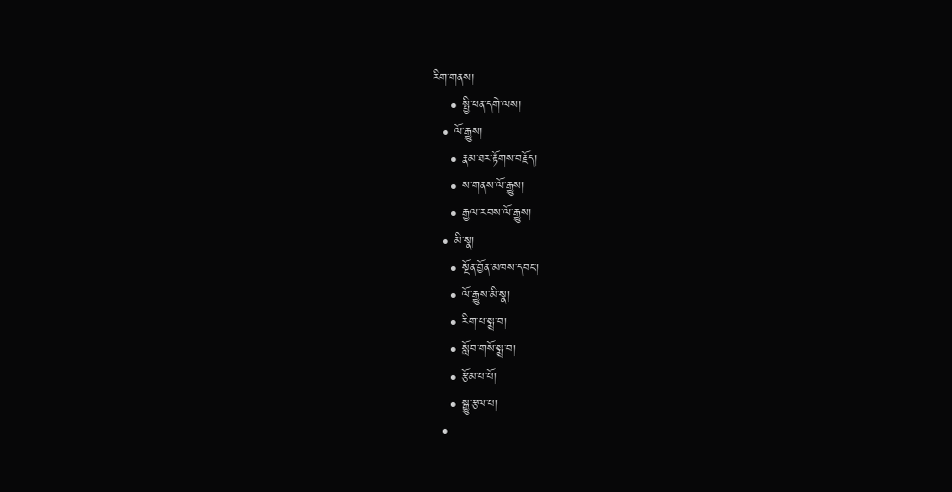རིག་གནས།
    • སྤྱི་ཕན་དགེ་ལས།
  • ལོ་རྒྱུས།
    • རྣམ་ཐར་རྟོགས་བརྗོད།
    • ས་གནས་ལོ་རྒྱུས།
    • རྒྱལ་རབས་ལོ་རྒྱུས།
  • མི་སྣ།
    • སྔོན་བྱོན་མཁས་དབང་།
    • ལོ་རྒྱུས་མི་སྣ།
    • རིག་པ་སྨྲ་བ།
    • སློབ་གསོ་སྨྲ་བ།
    • རྩོམ་པ་པོ།
    • སྒྱུ་རྩལ་པ།
  •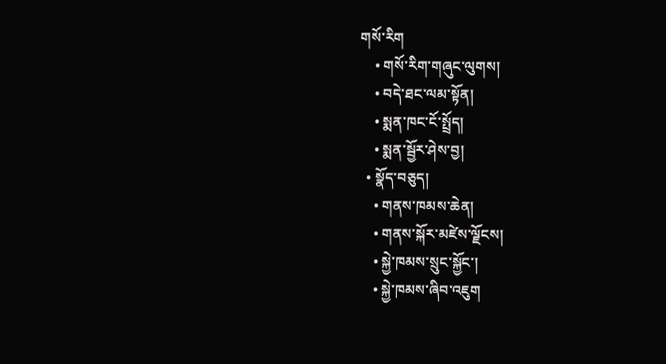གསོ་རིག
    • གསོ་རིག་གཞུང་ལུགས།
    • བདེ་ཐང་ལམ་སྟོན།
    • སྨན་ཁང་ངོ་སྤྲོད།
    • སྨན་སྦྱོར་ཤེས་བྱ།
  • སྣོད་བཅུད།
    • གནས་ཁམས་ཆེན།
    • གནས་སྐོར་མཛེས་ལྗོངས།
    • སྐྱེ་ཁམས་སྲུང་སྐྱོང་།
    • སྐྱེ་ཁམས་ཞིབ་འཇུག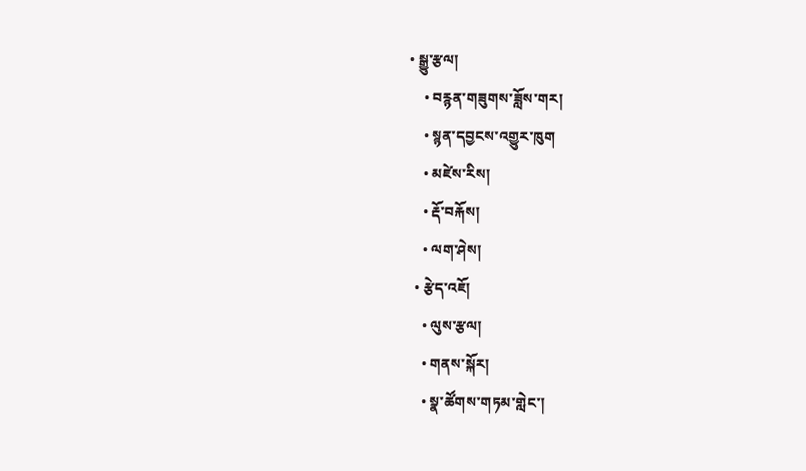• སྒྱུ་རྩལ།
    • བརྙན་གཟུགས་ཟློས་གར།
    • སྙན་དབྱངས་འགྱུར་ཁུག
    • མཛེས་རིས།
    • རྡོ་བརྐོས།
    • ལག་ཤེས།
  • རྩེད་འཇོ།
    • ལུས་རྩལ།
    • གནས་སྐོར།
    • སྣ་ཚོགས་གཏམ་གླེང་།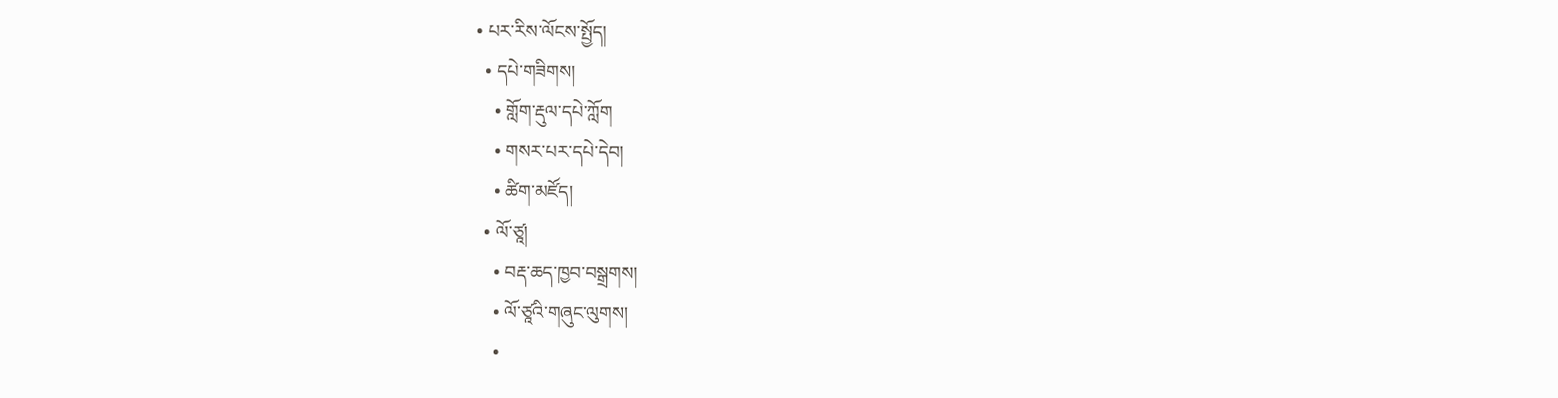• པར་རིས་ལོངས་སྤྱོད།
  • དཔེ་གཟིགས།
    • གློག་རྡུལ་དཔེ་ཀློག
    • གསར་པར་དཔེ་དེབ།
    • ཚིག་མཛོད།
  • ལོ་ཙཱ།
    • བརྡ་ཆད་ཁྱབ་བསྒྲགས།
    • ལོ་ཙཱའི་གཞུང་ལུགས།
    •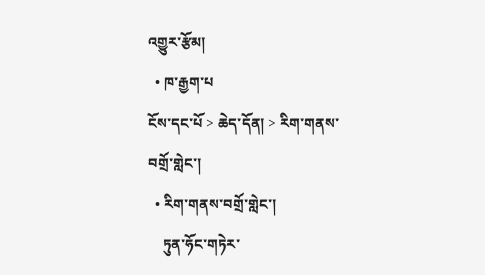འགྱུར་རྩོམ།
  • ཁ་རྒྱག་པ
ངོས་དང་པོ > ཆེད་དོན། > རིག་གནས་བགྲོ་གླེང་།
  • རིག་གནས་བགྲོ་གླེང་།
    ཏུན་ཧོང་གཏེར་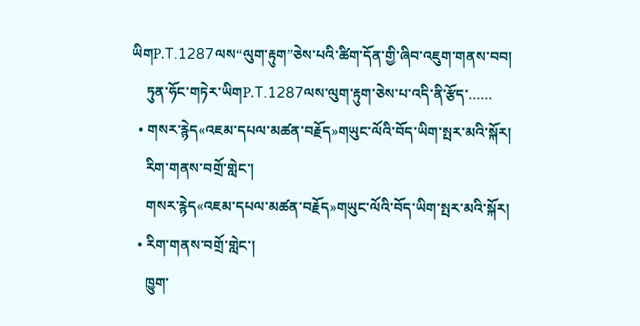ཡིགP.T.1287ལས“ལུག་རྟུག”ཅེས་པའི་ཚིག་དོན་གྱི་ཞིབ་འཇུག་གནས་བབ།
    ཏུན་ཧོང་གཏེར་ཡིགP.T.1287ལས་ལུག་རྟུག་ཅེས་པ་འདི་ནི་རྩོད་......
  • གསར་རྙེད«འཇམ་དཔལ་མཚན་བརྗོད»གཡུང་ལོའི་བོད་ཡིག་སྤར་མའི་སྐོར།
    རིག་གནས་བགྲོ་གླེང་།
    གསར་རྙེད«འཇམ་དཔལ་མཚན་བརྗོད»གཡུང་ལོའི་བོད་ཡིག་སྤར་མའི་སྐོར།
  • རིག་གནས་བགྲོ་གླེང་།
    ཁྱུག་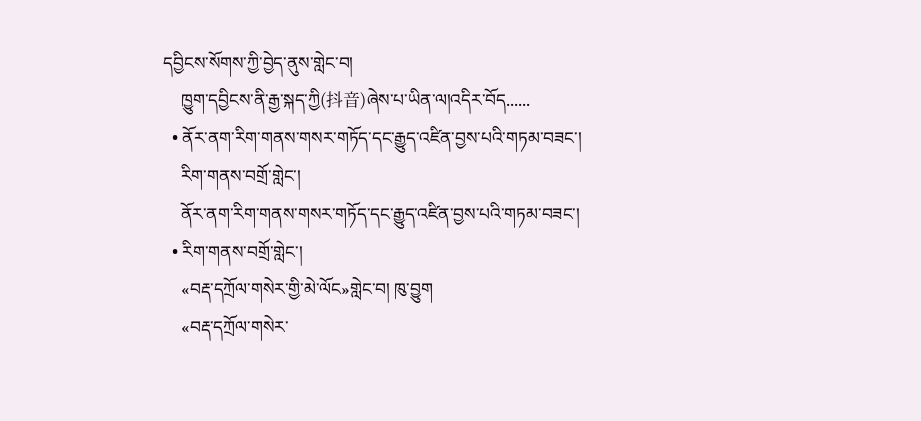དབྱིངས་སོགས་ཀྱི་བྱེད་ནུས་གླེང་བ།
    ཁྱུག་དབྱིངས་ནི་རྒྱ་སྐད་ཀྱི(抖音)ཞེས་པ་ཡིན་ལ།འདིར་བོད......
  • ནོར་ནག་རིག་གནས་གསར་གཏོད་དང་རྒྱུད་འཛིན་བྱས་པའི་གཏམ་བཟང་།
    རིག་གནས་བགྲོ་གླེང་།
    ནོར་ནག་རིག་གནས་གསར་གཏོད་དང་རྒྱུད་འཛིན་བྱས་པའི་གཏམ་བཟང་།
  • རིག་གནས་བགྲོ་གླེང་།
    «བརྡ་དཀྲོལ་གསེར་གྱི་མེ་ལོང»གླེང་བ། ཁུ་བྱུག
    «བརྡ་དཀྲོལ་གསེར་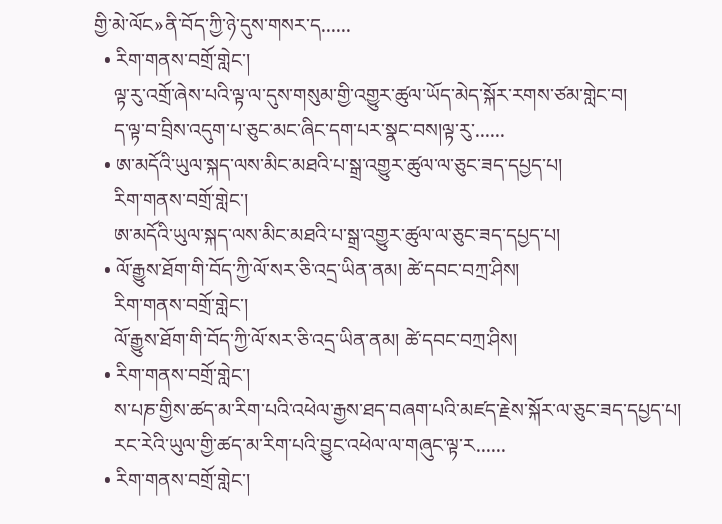གྱི་མེ་ལོང»ནི་བོད་ཀྱི་ཉེ་དུས་གསར་ད......
  • རིག་གནས་བགྲོ་གླེང་།
    ལྟ་རུ་འགྲོ་ཞེས་པའི་ལྟ་ལ་དུས་གསུམ་གྱི་འགྱུར་ཚུལ་ཡོད་མེད་སྐོར་རགས་ཙམ་གླེང་བ།
    ད་ལྟ་བ་བྲིས་འདུག་པ་ཅུང་མང་ཞིང་དག་པར་སྣང་བས།ལྟ་རུ་......
  • ཨ་མདོའི་ཡུལ་སྐད་ལས་མིང་མཐའི་པ་སྒྲ་འགྱུར་ཚུལ་ལ་ཅུང་ཟད་དཔྱད་པ།
    རིག་གནས་བགྲོ་གླེང་།
    ཨ་མདོའི་ཡུལ་སྐད་ལས་མིང་མཐའི་པ་སྒྲ་འགྱུར་ཚུལ་ལ་ཅུང་ཟད་དཔྱད་པ།
  • ལོ་རྒྱུས་ཐོག་གི་བོད་ཀྱི་ལོ་སར་ཅི་འདྲ་ཡིན་ནམ། ཚེ་དབང་བཀྲ་ཤིས།
    རིག་གནས་བགྲོ་གླེང་།
    ལོ་རྒྱུས་ཐོག་གི་བོད་ཀྱི་ལོ་སར་ཅི་འདྲ་ཡིན་ནམ། ཚེ་དབང་བཀྲ་ཤིས།
  • རིག་གནས་བགྲོ་གླེང་།
    ས་པཎ་གྱིས་ཚད་མ་རིག་པའི་འཕེལ་རྒྱས་ཐད་བཞག་པའི་མཛད་རྗེས་སྐོར་ལ་ཅུང་ཟད་དཔྱད་པ།
    རང་རེའི་ཡུལ་གྱི་ཚད་མ་རིག་པའི་བྱུང་འཕེལ་ལ་གཞུང་ལྟ་ར......
  • རིག་གནས་བགྲོ་གླེང་།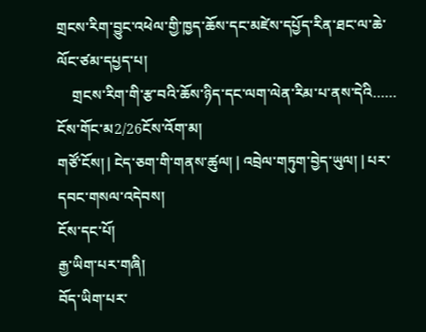གྲངས་རིག་བྱུང་འཕེལ་གྱི་ཁྱད་ཆོས་དང་མཛེས་དཔྱོད་རིན་ཐང་ལ་ཆེ་ལོང་ཙམ་དཔྱད་པ།
    གྲངས་རིག་གི་རྩ་བའི་ཆོས་ཉིད་དང་ལག་ལེན་རིམ་པ་ནས་དེའི......
ངོས་གོང་མ2/26ངོས་འོག་མ།
གཙོ་ངོས། | ངེད་ཅག་གི་གནས་ཚུལ། | འབྲེལ་གཏུག་བྱེད་ཡུལ། | པར་དབང་གསལ་འདེབས།
ངོས་དང་པོ།
རྒྱ་ཡིག་པར་གཞི།
བོད་ཡིག་པར་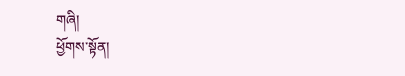གཞི།
ཕྱོགས་སྟོན།